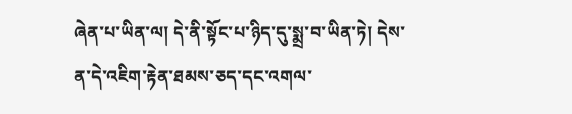ཞེན་པ་ཡིན་ལ། དེ་ནི་སྟོང་པ་ཉིད་དུ་སྨྲ་བ་ཡིན་ཏེ། དེས་ན་དེ་འཇིག་རྟེན་ཐམས་ཅད་དང་འགལ་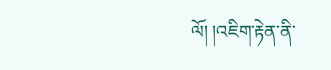ལོ། །འཇིག་རྟེན་ནི་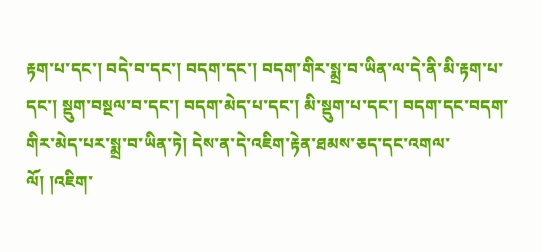རྟག་པ་དང་། བདེ་བ་དང་། བདག་དང་། བདག་གིར་སྨྲ་བ་ཡིན་ལ་དེ་ནི་མི་རྟག་པ་དང་། སྡུག་བསྔལ་བ་དང་། བདག་མེད་པ་དང་། མི་སྡུག་པ་དང་། བདག་དང་བདག་གིར་མེད་པར་སྨྲ་བ་ཡིན་ཏེ། དེས་ན་དེ་འཇིག་རྟེན་ཐམས་ཅད་དང་འགལ་ལོ། །འཇིག་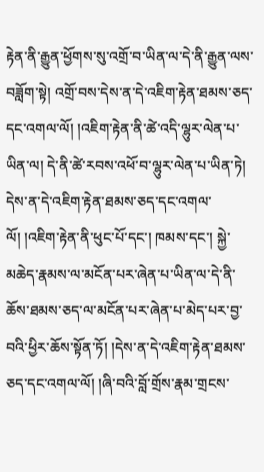རྟེན་ནི་རྒྱུན་ཕྱོགས་སུ་འགྲོ་བ་ཡིན་ལ་དེ་ནི་རྒྱུན་ལས་བཟློག་སྟེ། འགྲོ་བས་དེས་ན་དེ་འཇིག་རྟེན་ཐམས་ཅད་དང་འགལ་ལོ། །འཇིག་རྟེན་ནི་ཚེ་འདི་ལྷུར་ལེན་པ་ཡིན་ལ། དེ་ནི་ཚེ་རབས་འཕོ་བ་ལྷུར་ལེན་པ་ཡིན་ཏེ། དེས་ན་དེ་འཇིག་རྟེན་ཐམས་ཅད་དང་འགལ་ལོ། །འཇིག་རྟེན་ནི་ཕུང་པོ་དང་། ཁམས་དང་། སྐྱེ་མཆེད་རྣམས་ལ་མངོན་པར་ཞེན་པ་ཡིན་ལ་དེ་ནི་ཆོས་ཐམས་ཅད་ལ་མངོན་པར་ཞེན་པ་མེད་པར་བྱ་བའི་ཕྱིར་ཆོས་སྟོན་ཏོ། །དེས་ན་དེ་འཇིག་རྟེན་ཐམས་ཅད་དང་འགལ་ལོ། །ཞི་བའི་བློ་གྲོས་རྣམ་གྲངས་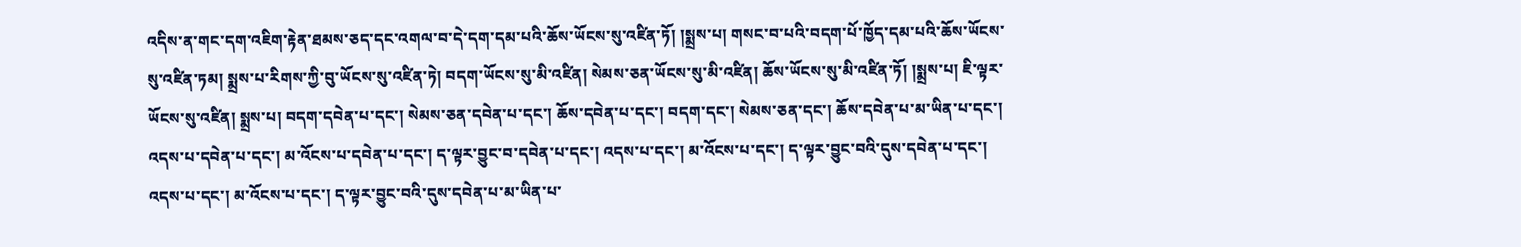འདིས་ན་གང་དག་འཇིག་རྟེན་ཐམས་ཅད་དང་འགལ་བ་དེ་དག་དམ་པའི་ཆོས་ཡོངས་སུ་འཛིན་ཏོ། །སྨྲས་པ། གསང་བ་པའི་བདག་པོ་ཁྱོད་དམ་པའི་ཆོས་ཡོངས་སུ་འཛིན་ཏམ། སྨྲས་པ་རིགས་ཀྱི་བུ་ཡོངས་སུ་འཛིན་ཏེ། བདག་ཡོངས་སུ་མི་འཛིན། སེམས་ཅན་ཡོངས་སུ་མི་འཛིན། ཆོས་ཡོངས་སུ་མི་འཛིན་ཏོ། །སྨྲས་པ། ཇི་ལྟར་ཡོངས་སུ་འཛིན། སྨྲས་པ། བདག་དབེན་པ་དང་། སེམས་ཅན་དབེན་པ་དང་། ཆོས་དབེན་པ་དང་། བདག་དང་། སེམས་ཅན་དང་། ཆོས་དབེན་པ་མ་ཡིན་པ་དང་། འདས་པ་དབེན་པ་དང་། མ་འོངས་པ་དབེན་པ་དང་། ད་ལྟར་བྱུང་བ་དབེན་པ་དང་། འདས་པ་དང་། མ་འོངས་པ་དང་། ད་ལྟར་བྱུང་བའི་དུས་དབེན་པ་དང་། འདས་པ་དང་། མ་འོངས་པ་དང་། ད་ལྟར་བྱུང་བའི་དུས་དབེན་པ་མ་ཡིན་པ་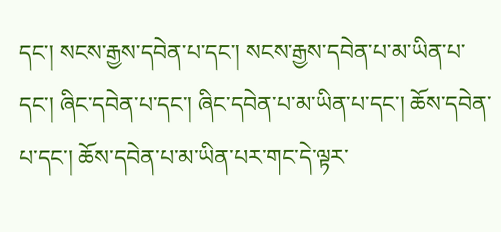དང་། སངས་རྒྱས་དབེན་པ་དང་། སངས་རྒྱས་དབེན་པ་མ་ཡིན་པ་དང་། ཞིང་དབེན་པ་དང་། ཞིང་དབེན་པ་མ་ཡིན་པ་དང་། ཆོས་དབེན་པ་དང་། ཆོས་དབེན་པ་མ་ཡིན་པར་གང་དེ་ལྟར་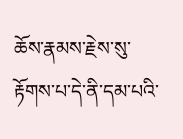ཆོས་རྣམས་རྗེས་སུ་རྟོགས་པ་དེ་ནི་དམ་པའི་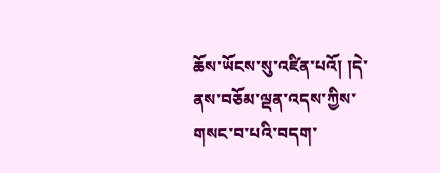ཆོས་ཡོངས་སུ་འཛིན་པའོ། །དེ་ནས་བཅོམ་ལྡན་འདས་ཀྱིས་གསང་བ་པའི་བདག་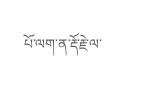པོ་ལག་ན་རྡོ་རྗེ་ལ་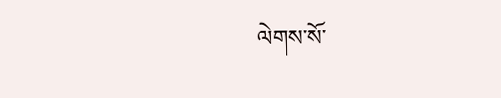ལེགས་སོ་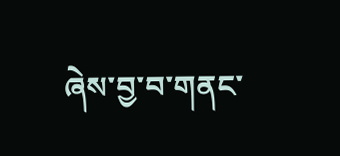ཞེས་བྱ་བ་གནང་